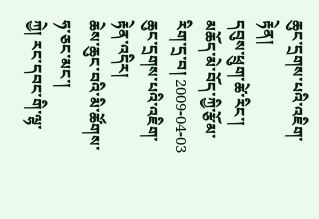ཆུང་དྲགས་པའི་འཇིག་རྟེན།
དབུས་ཕྲུག་ཚེ་རིང་། མཆོད་མེ་བོད་ཀྱི་རྩོམ་རིག་དྲ་བ། 2009-04-03
ཆུང་དྲགས་པའི་འཇིག་རྟེན་འདིར།
ཆེས་ཆུང་བའི་མི་ཚོགས་ཧ་ཅང་མང་།
ཀྱེ། རང་དབང་གི་ལྷ་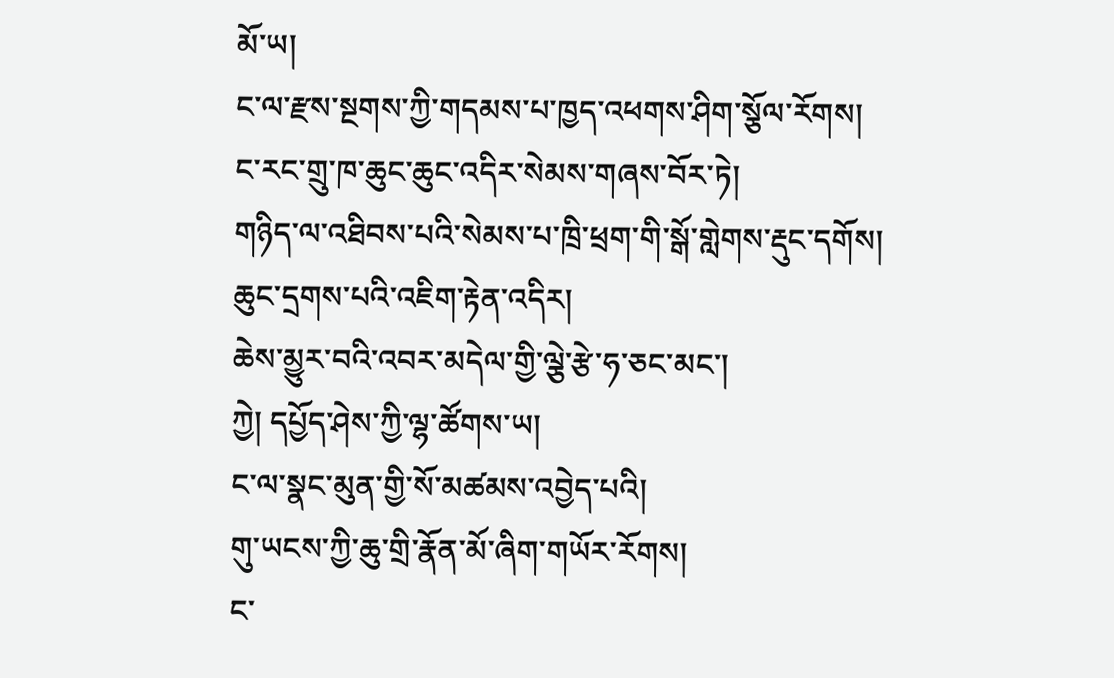མོ་ཡ།
ང་ལ་རྫས་སྔགས་ཀྱི་གདམས་པ་ཁྱད་འཕགས་ཤིག་སྕོལ་རོགས།
ང་རང་གྲུ་ཁ་ཆུང་ཆུང་འདིར་སེམས་གཞས་བོར་ཏེ།
གཉིད་ལ་འཐིབས་པའི་སེམས་པ་ཁྲི་ཕྲག་གི་སྒོ་གླེགས་རྡུང་དགོས།
ཆུང་དྲགས་པའི་འཇིག་རྟེན་འདིར།
ཆེས་མྱུར་བའི་འབར་མདེལ་གྱི་ལྕེ་རྩེ་ཧ་ཅང་མང་།
ཀྱེ། དཔྱོད་ཤེས་ཀྱི་ལྷ་ཚོགས་ཡ།
ང་ལ་སྣང་མུན་གྱི་སོ་མཚམས་འབྱེད་པའི།
གུ་ཡངས་ཀྱི་ཆུ་གྲི་རྣོན་མོ་ཞིག་གཡོར་རོགས།
ང་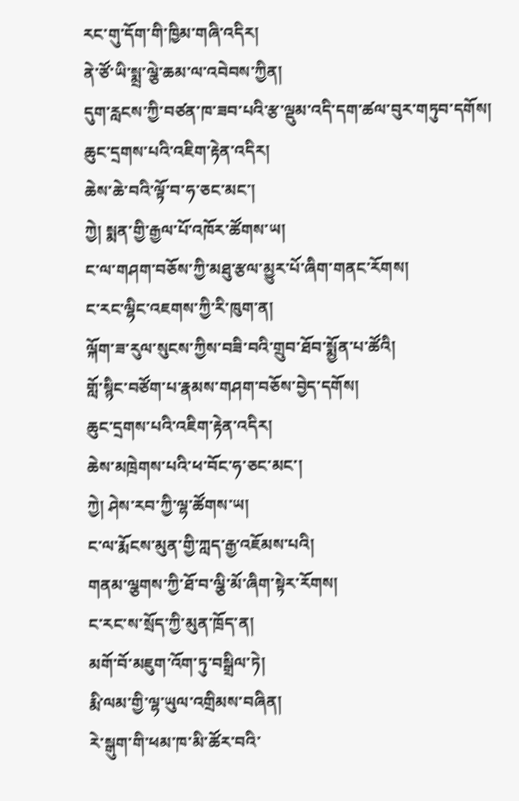རང་གུ་དོག་གི་ཁྱིམ་གཞི་འདིར།
ནེ་ཙོ་ཡི་སྨྲ་ལྕེ་ཆམ་ལ་འབེབས་ཀྱིན།
དུག་རླངས་ཀྱི་བཙན་ཁ་ཟབ་པའི་རྩ་ལྡུམ་འདི་དག་ཚལ་བུར་གཏུབ་དགོས།
ཆུང་དྲགས་པའི་འཇིག་རྟེན་འདིར།
ཆེས་ཆེ་བའི་ལྟོ་བ་ཧ་ཅང་མང་།
ཀྱེ། སྨན་གྱི་རྒྱལ་པོ་འཁོར་ཚོགས་ཡ།
ང་ལ་གཤག་བཅོས་ཀྱི་མཐུ་རྩལ་མྱུར་པོ་ཞིག་གནང་རོགས།
ང་རང་ལྷིང་འཇགས་ཀྱི་རི་ཁུག་ན།
ལྐོག་ཟ་རུལ་སུངས་ཀྱིས་བཟི་བའི་གྲུབ་ཐོབ་སྨྱོན་པ་ཚོའི།
གློ་སྙིང་བཙོག་པ་རྣམས་གཤག་བཅོས་བྱེད་དགོས།
ཆུང་དྲགས་པའི་འཇིག་རྟེན་འདིར།
ཆེས་མཁྲེགས་པའི་ཕ་བོང་ཧ་ཅང་མང་།
ཀྱེ། ཤེས་རབ་ཀྱི་ལྷ་ཚོགས་ཡ།
ང་ལ་རྨོངས་མུན་གྱི་ཀླད་རྒྱ་འཇོམས་པའི།
གནམ་ལྕགས་ཀྱི་ཐོ་བ་ལྕི་མོ་ཞིག་སྟེར་རོགས།
ང་རང་ས་སྲོད་ཀྱི་མུན་ཁྲོད་ན།
མགོ་བོ་མཇུག་འོག་ཏུ་བསྒྲིལ་ཏེ།
རྨི་ལམ་གྱི་ལྷ་ཡུལ་འགྲིམས་བཞིན།
རེ་སྒུག་གི་ཕམ་ཁ་མི་ཚོར་བའི་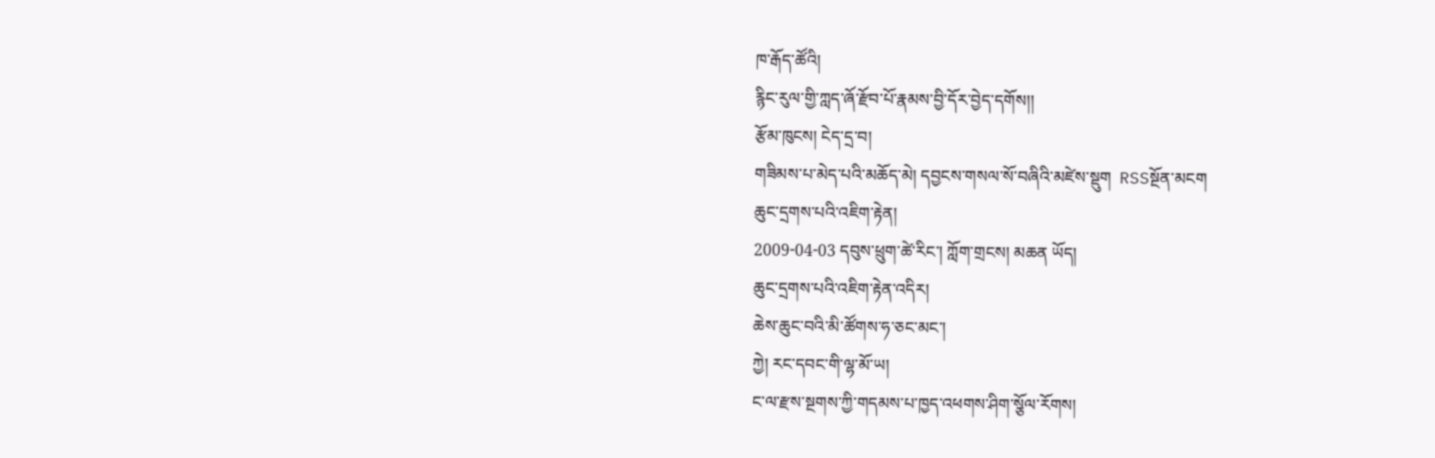ཁ་རྒོད་ཚོའི།
རྙིང་རུལ་གྱི་ཀླད་ཞོ་རྫོབ་པོ་རྣམས་བྱི་དོར་བྱེད་དགོས།།
རྩོམ་ཁུངས། ངེད་དྲ་བ།
གཟིམས་པ་མེད་པའི་མཆོད་མེ། དབྱངས་གསལ་སོ་བཞིའི་མཛེས་སྡུག  RSSསྔོན་མངག
ཆུང་དྲགས་པའི་འཇིག་རྟེན།
2009-04-03 དབུས་ཕྲུག་ཚེ་རིང་། ཀློག་གྲངས། མཆན ཡོད།
ཆུང་དྲགས་པའི་འཇིག་རྟེན་འདིར།
ཆེས་ཆུང་བའི་མི་ཚོགས་ཧ་ཅང་མང་།
ཀྱེ། རང་དབང་གི་ལྷ་མོ་ཡ།
ང་ལ་རྫས་སྔགས་ཀྱི་གདམས་པ་ཁྱད་འཕགས་ཤིག་སྕོལ་རོགས།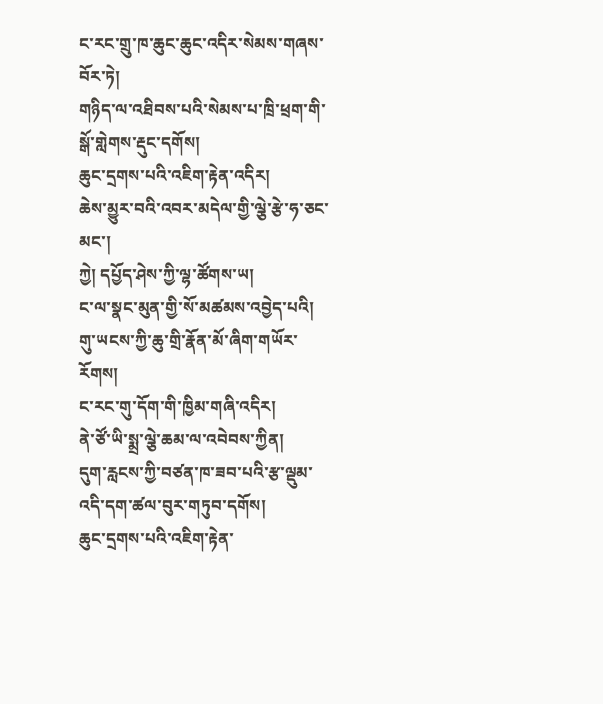ང་རང་གྲུ་ཁ་ཆུང་ཆུང་འདིར་སེམས་གཞས་བོར་ཏེ།
གཉིད་ལ་འཐིབས་པའི་སེམས་པ་ཁྲི་ཕྲག་གི་སྒོ་གླེགས་རྡུང་དགོས།
ཆུང་དྲགས་པའི་འཇིག་རྟེན་འདིར།
ཆེས་མྱུར་བའི་འབར་མདེལ་གྱི་ལྕེ་རྩེ་ཧ་ཅང་མང་།
ཀྱེ། དཔྱོད་ཤེས་ཀྱི་ལྷ་ཚོགས་ཡ།
ང་ལ་སྣང་མུན་གྱི་སོ་མཚམས་འབྱེད་པའི།
གུ་ཡངས་ཀྱི་ཆུ་གྲི་རྣོན་མོ་ཞིག་གཡོར་རོགས།
ང་རང་གུ་དོག་གི་ཁྱིམ་གཞི་འདིར།
ནེ་ཙོ་ཡི་སྨྲ་ལྕེ་ཆམ་ལ་འབེབས་ཀྱིན།
དུག་རླངས་ཀྱི་བཙན་ཁ་ཟབ་པའི་རྩ་ལྡུམ་འདི་དག་ཚལ་བུར་གཏུབ་དགོས།
ཆུང་དྲགས་པའི་འཇིག་རྟེན་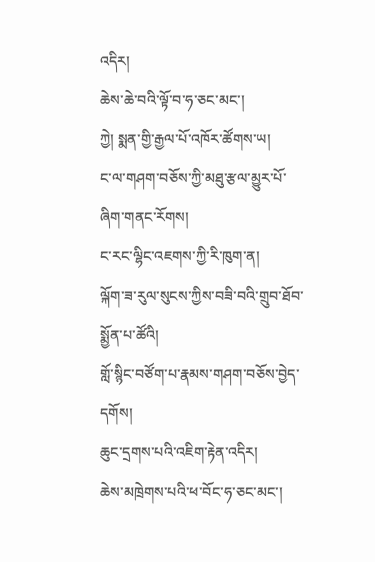འདིར།
ཆེས་ཆེ་བའི་ལྟོ་བ་ཧ་ཅང་མང་།
ཀྱེ། སྨན་གྱི་རྒྱལ་པོ་འཁོར་ཚོགས་ཡ།
ང་ལ་གཤག་བཅོས་ཀྱི་མཐུ་རྩལ་མྱུར་པོ་ཞིག་གནང་རོགས།
ང་རང་ལྷིང་འཇགས་ཀྱི་རི་ཁུག་ན།
ལྐོག་ཟ་རུལ་སུངས་ཀྱིས་བཟི་བའི་གྲུབ་ཐོབ་སྨྱོན་པ་ཚོའི།
གློ་སྙིང་བཙོག་པ་རྣམས་གཤག་བཅོས་བྱེད་དགོས།
ཆུང་དྲགས་པའི་འཇིག་རྟེན་འདིར།
ཆེས་མཁྲེགས་པའི་ཕ་བོང་ཧ་ཅང་མང་།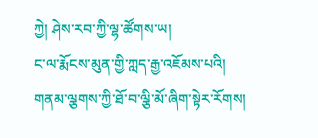ཀྱེ། ཤེས་རབ་ཀྱི་ལྷ་ཚོགས་ཡ།
ང་ལ་རྨོངས་མུན་གྱི་ཀླད་རྒྱ་འཇོམས་པའི།
གནམ་ལྕགས་ཀྱི་ཐོ་བ་ལྕི་མོ་ཞིག་སྟེར་རོགས།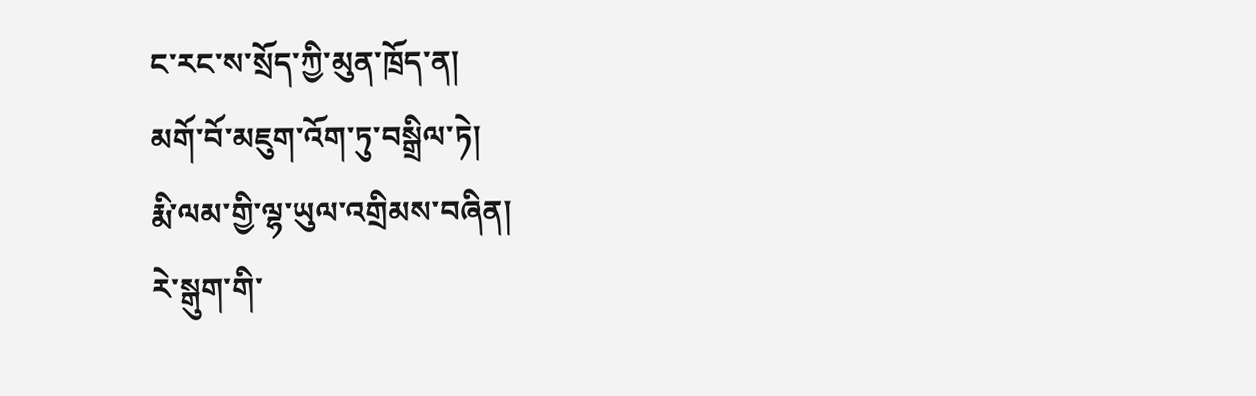ང་རང་ས་སྲོད་ཀྱི་མུན་ཁྲོད་ན།
མགོ་བོ་མཇུག་འོག་ཏུ་བསྒྲིལ་ཏེ།
རྨི་ལམ་གྱི་ལྷ་ཡུལ་འགྲིམས་བཞིན།
རེ་སྒུག་གི་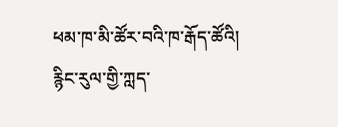ཕམ་ཁ་མི་ཚོར་བའི་ཁ་རྒོད་ཚོའི།
རྙིང་རུལ་གྱི་ཀླད་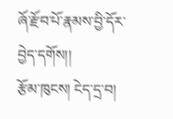ཞོ་རྫོབ་པོ་རྣམས་བྱི་དོར་བྱེད་དགོས།།
རྩོམ་ཁུངས། ངེད་དྲ་བ།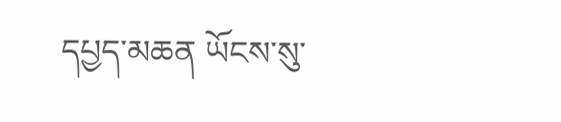དཔྱད་མཆན ཡོངས་སུ་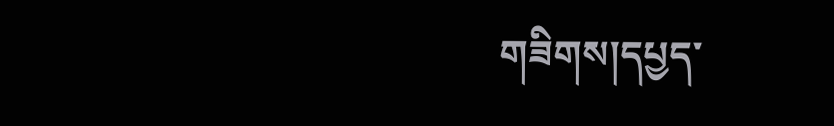གཟིགས།དཔྱད་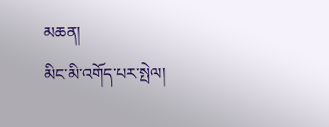མཆན།
མིང་མི་འགོད་པར་སྤེལ།